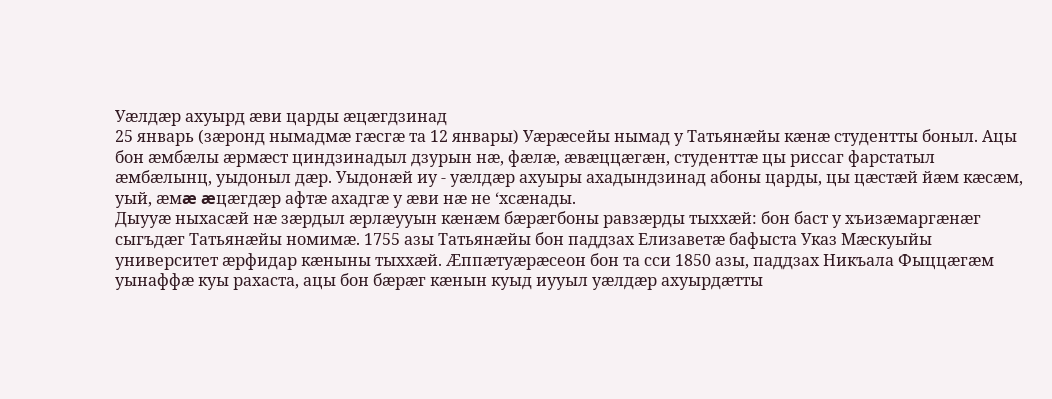Уæлдæр ахуырд æви царды æцæгдзинад
25 январь (зæронд нымадмæ гæсгæ та 12 январы) Уæрæсейы нымад у Татьянæйы кæнæ студентты боныл. Ацы бон æмбæлы æрмæст циндзинадыл дзурын нæ, фæлæ, æвæццæгæн, студенттæ цы риссаг фарстатыл æмбæлынц, уыдоныл дæр. Уыдонæй иу - уæлдæр ахуыры ахадындзинад абоны царды, цы цæстæй йæм кæсæм, уый, æмæ æцæгдæр афтæ ахадгæ у æви нæ не ‘хсæнады.
Дыууæ ныхасæй нæ зæрдыл æрлæууын кæнæм бæрæгбоны равзæрды тыххæй: бон баст у хъизæмаргæнæг сыгъдæг Татьянæйы номимæ. 1755 азы Татьянæйы бон паддзах Елизаветæ бафыста Указ Мæскуыйы университет æрфидар кæныны тыххæй. Æппæтуæрæсеон бон та сси 1850 азы, паддзах Никъала Фыццæгæм уынаффæ куы рахаста, ацы бон бæрæг кæнын куыд иууыл уæлдæр ахуырдæтты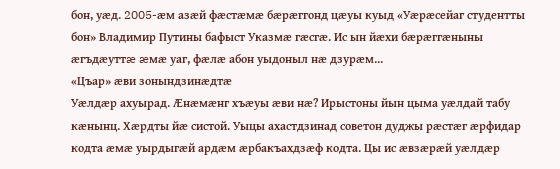бон, уæд. 2005-æм азæй фæстæмæ бæрæггонд цæуы куыд «Уæрæсейаг студентты бон» Владимир Путины бафыст Указмæ гæсгæ. Ис ын йæхи бæрæггæныны æгъдæуттæ æмæ уаг, фæлæ абон уыдоныл нæ дзурæм...
«Цъар» æви зонындзинæдтæ
Уæлдæр ахуырад. Æнæмæнг хъæуы æви нæ? Ирыстоны йын цыма уæлдай табу кæнынц. Хæрдты йæ систой. Уыцы ахастдзинад советон дуджы рæстæг æрфидар кодта æмæ уырдыгæй ардæм æрбакъахдзæф кодта. Цы ис æвзæрæй уæлдæр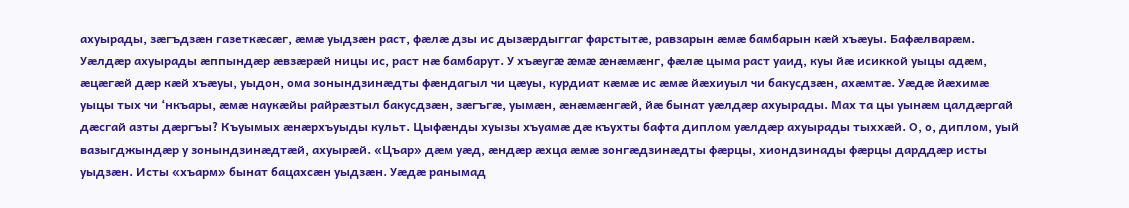ахуырады, зæгъдзæн газеткæсæг, æмæ уыдзæн раст, фæлæ дзы ис дызæрдыггаг фарстытæ, равзарын æмæ бамбарын кæй хъæуы. Бафæлварæм.
Уæлдæр ахуырады æппындæр æвзæрæй ницы ис, раст нæ бамбарут. У хъæугæ æмæ æнæмæнг, фæлæ цыма раст уаид, куы йæ исиккой уыцы адæм, æцæгæй дæр кæй хъæуы, уыдон, ома зонындзинæдты фæндагыл чи цæуы, курдиат кæмæ ис æмæ йæхиуыл чи бакусдзæн, ахæмтæ. Уæдæ йæхимæ уыцы тых чи ‘нкъары, æмæ наукæйы райрæзтыл бакусдзæн, зæгъгæ, уымæн, æнæмæнгæй, йæ бынат уæлдæр ахуырады. Мах та цы уынæм цалдæргай дæсгай азты дæргъы? Къуымых æнæрхъуыды культ. Цыфæнды хуызы хъуамæ дæ къухты бафта диплом уæлдæр ахуырады тыххæй. О, о, диплом, уый вазыгджындæр у зонындзинæдтæй, ахуырæй. «Цъар» дæм уæд, æндæр æхца æмæ зонгæдзинæдты фæрцы, хиондзинады фæрцы дарддæр исты уыдзæн. Исты «хъарм» бынат бацахсæн уыдзæн. Уæдæ ранымад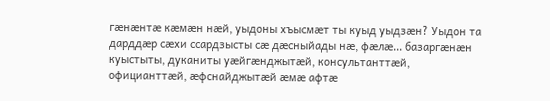гæнæнтæ кæмæн нæй, уыдоны хъысмæт ты куыд уыдзæн? Уыдон та дарддæр сæхи ссардзысты сæ дæсныйады нæ, фæлæ... базаргæнæн куыстыты, дуканиты уæйгæнджытæй, консультанттæй, официанттæй, æфснайджытæй æмæ афтæ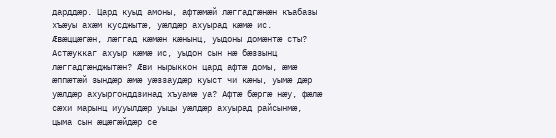дарддæр. Цард куыд амоны, афтæмæй лæггадгæнæн къабазы хъæуы ахæм кусджытæ, уæлдæр ахуырад кæмæ ис. Æвæццæгæн, лæггад кæмæн кæнынц, уыдоны домæнтæ сты? Астæуккаг ахуыр кæмæ ис, уыдон сын нæ бæззынц лæггадгæнджытæн? Æви нырыккон цард афтæ домы, æмæ æппæтæй зындæр æмæ уæззаудæр куыст чи кæны, уымæ дæр уæлдæр ахуыргонддзинад хъуамæ уа? Афтæ бæргæ нæу, фæлæ сæхи марынц иууылдæр уыцы уæлдæр ахуырад райсынмæ, цыма сын æцæгæйдæр се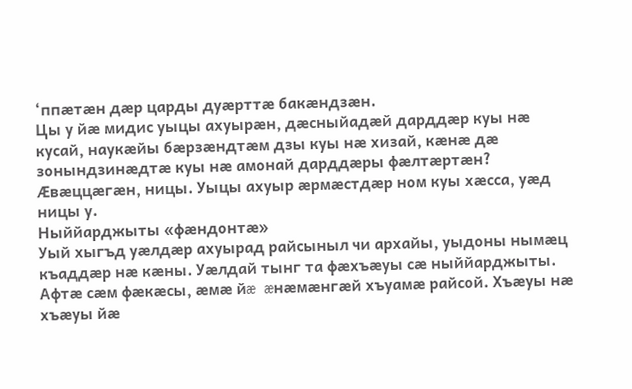‘ппæтæн дæр царды дуæрттæ бакæндзæн.
Цы у йæ мидис уыцы ахуырæн, дæсныйадæй дарддæр куы нæ кусай, наукæйы бæрзæндтæм дзы куы нæ хизай, кæнæ дæ зонындзинæдтæ куы нæ амонай дарддæры фæлтæртæн? Æвæццæгæн, ницы. Уыцы ахуыр æрмæстдæр ном куы хæсса, уæд ницы у.
Ныййарджыты «фæндонтæ»
Уый хыгъд уæлдæр ахуырад райсыныл чи архайы, уыдоны нымæц къаддæр нæ кæны. Уæлдай тынг та фæхъæуы сæ ныййарджыты. Афтæ сæм фæкæсы, æмæ йæ æнæмæнгæй хъуамæ райсой. Хъæуы нæ хъæуы йæ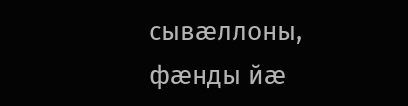сывæллоны, фæнды йæ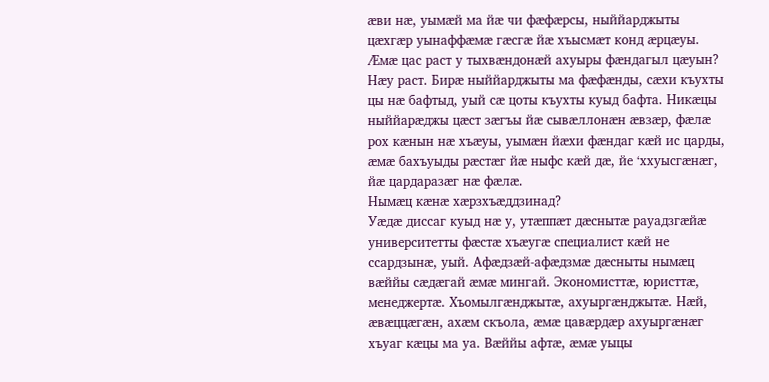æви нæ, уымæй ма йæ чи фæфæрсы, ныййарджыты цæхгæр уынаффæмæ гæсгæ йæ хъысмæт конд æрцæуы. Æмæ цас раст у тыхвæндонæй ахуыры фæндагыл цæуын? Нæу раст. Бирæ ныййарджыты ма фæфæнды, сæхи къухты цы нæ бафтыд, уый сæ цоты къухты куыд бафта. Никæцы ныййарæджы цæст зæгъы йæ сывæллонæн æвзæр, фæлæ рох кæнын нæ хъæуы, уымæн йæхи фæндаг кæй ис царды, æмæ бахъуыды рæстæг йæ ныфс кæй дæ, йе ‘ххуысгæнæг, йæ цардаразæг нæ фæлæ.
Нымæц кæнæ хæрзхъæддзинад?
Уæдæ диссаг куыд нæ у, утæппæт дæснытæ рауадзгæйæ университетты фæстæ хъæугæ специалист кæй не ссардзынæ, уый. Афæдзæй-афæдзмæ дæсныты нымæц вæййы сæдæгай æмæ мингай. Экономисттæ, юристтæ, менеджертæ. Хъомылгæнджытæ, ахуыргæнджытæ. Нæй, æвæццæгæн, ахæм скъола, æмæ цавæрдæр ахуыргæнæг хъуаг кæцы ма уа. Вæййы афтæ, æмæ уыцы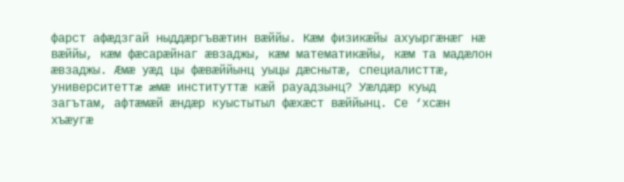фарст афæдзгай ныддæргъвæтин вæййы. Кæм физикæйы ахуыргæнæг нæ вæййы, кæм фæсарæйнаг æвзаджы, кæм математикæйы, кæм та мадæлон æвзаджы. Æмæ уæд цы фæвæййынц уыцы дæснытæ, специалисттæ, университеттæ æмæ институттæ кæй рауадзынц? Уæлдæр куыд загътам, афтæмæй æндæр куыстытыл фæхæст вæййынц. Се ‘хсæн хъæугæ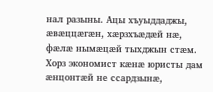нал разыны. Ацы хъуыддаджы, æвæццæгæн, хæрзхъæдæй нæ, фæлæ нымæцæй тыхджын стæм. Хорз экономист кæнæ юристы дам æнцонтæй не ссардзынæ,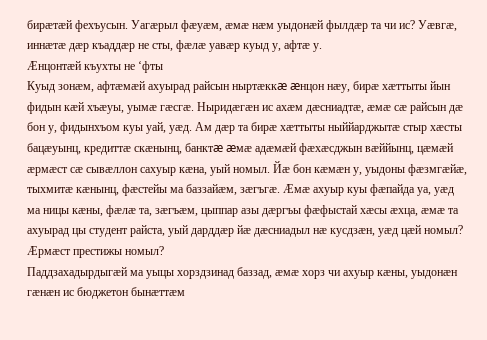бирæтæй фехъусын. Уагæрыл фæуæм, æмæ нæм уыдонæй фылдæр та чи ис? Уæвгæ, иннæтæ дæр къаддæр не сты, фæлæ уавæр куыд у, афтæ у.
Æнцонтæй къухты не ‘фты
Куыд зонæм, афтæмæй ахуырад райсын ныртæккæ æнцон нæу, бирæ хæттыты йын фидын кæй хъæуы, уымæ гæсгæ. Ныридæгæн ис ахæм дæсниадтæ, æмæ сæ райсын дæ бон у, фидынхъом куы уай, уæд. Ам дæр та бирæ хæттыты ныййарджытæ стыр хæсты бацæуынц, кредиттæ скæнынц, банктæ æмæ адæмæй фæхæсджын вæййынц, цæмæй æрмæст сæ сывæллон сахуыр кæна, уый номыл. Йæ бон кæмæн у, уыдоны фæзмгæйæ, тыхмитæ кæнынц, фæстейы ма баззайæм, зæгъгæ. Æмæ ахуыр куы фæпайда уа, уæд ма ницы кæны, фæлæ та, зæгъæм, цыппар азы дæргъы фæфыстай хæсы æхца, æмæ та ахуырад цы студент райста, уый дарддæр йæ дæсниадыл нæ кусдзæн, уæд цæй номыл? Æрмæст престижы номыл?
Паддзахадырдыгæй ма уыцы хорздзинад баззад, æмæ хорз чи ахуыр кæны, уыдонæн гæнæн ис бюджетон бынæттæм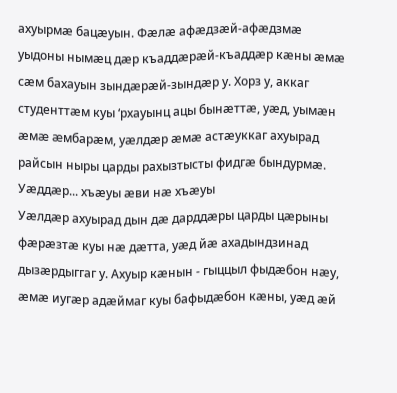ахуырмæ бацæуын. Фæлæ афæдзæй-афæдзмæ уыдоны нымæц дæр къаддæрæй-къаддæр кæны æмæ сæм бахауын зындæрæй-зындæр у. Хорз у, аккаг студенттæм куы ‘рхауынц ацы бынæттæ, уæд, уымæн æмæ æмбарæм, уæлдæр æмæ астæуккаг ахуырад райсын ныры царды рахызтысты фидгæ бындурмæ.
Уæддæр... хъæуы æви нæ хъæуы
Уæлдæр ахуырад дын дæ дарддæры царды цæрыны фæрæзтæ куы нæ дæтта, уæд йæ ахадындзинад дызæрдыггаг у. Ахуыр кæнын - гыццыл фыдæбон нæу, æмæ иугæр адæймаг куы бафыдæбон кæны, уæд æй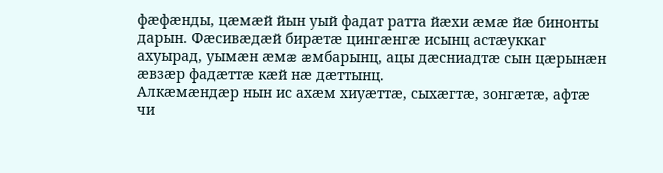фæфæнды, цæмæй йын уый фадат ратта йæхи æмæ йæ бинонты дарын. Фæсивæдæй бирæтæ цингæнгæ исынц астæуккаг ахуырад, уымæн æмæ æмбарынц, ацы дæсниадтæ сын цæрынæн æвзæр фадæттæ кæй нæ дæттынц.
Алкæмæндæр нын ис ахæм хиуæттæ, сыхæгтæ, зонгæтæ, афтæ чи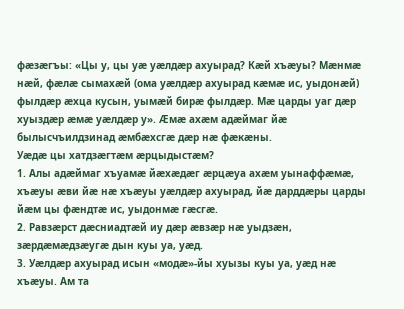фæзæгъы: «Цы у, цы уæ уæлдæр ахуырад? Кæй хъæуы? Мæнмæ нæй, фæлæ сымахæй (ома уæлдæр ахуырад кæмæ ис, уыдонæй) фылдæр æхца кусын, уымæй бирæ фылдæр. Мæ царды уаг дæр хуыздæр æмæ уæлдæр у». Æмæ ахæм адæймаг йæ былысчъилдзинад æмбæхсгæ дæр нæ фæкæны.
Уæдæ цы хатдзæгтæм æрцыдыстæм?
1. Алы адæймаг хъуамæ йæхæдæг æрцæуа ахæм уынаффæмæ, хъæуы æви йæ нæ хъæуы уæлдæр ахуырад, йæ дарддæры царды йæм цы фæндтæ ис, уыдонмæ гæсгæ.
2. Равзæрст дæсниадтæй иу дæр æвзæр нæ уыдзæн, зæрдæмæдзæугæ дын куы уа, уæд.
3. Уæлдæр ахуырад исын «модæ»-йы хуызы куы уа, уæд нæ хъæуы. Ам та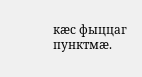кæс фыццаг пунктмæ.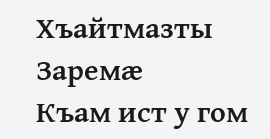Хъайтмазты Заремæ
Къам ист у гом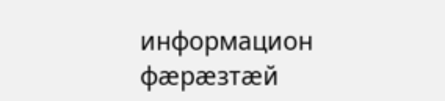информацион фæрæзтæй